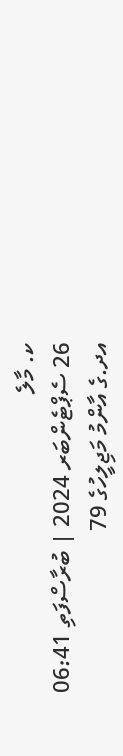ކ. މާލެ
26 ސެޕްޓެންބަރ 2024 | ބުރާސްފަތި 06:41
އދ.ގެ އާންމު މަޖިލީހުގެ 79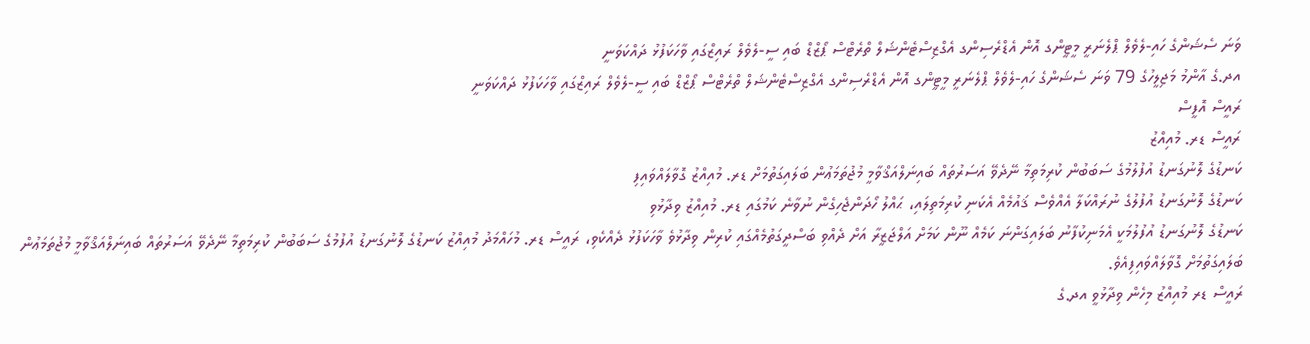ވަނަ ސެޝަންގެ ހައި-ލެވެލް ޕްލެނަރީ މީޓީންގ އޮން އެޑްރެސިންގ އެގްޒިސްޓެންޝަލް ތްރެޓްސް ޕޯޒްޑް ބައި ސީ-ލެވެލް ރައިޒްގައި ވާހަކަފުޅު ދައްކަވަނީ
އދ.ގެ އާންމު މަޖިލީހުގެ 79 ވަނަ ސެޝަންގެ ހައި-ލެވެލް ޕްލެނަރީ މީޓީންގ އޮން އެޑްރެސިންގ އެގްޒިސްޓެންޝަލް ތްރެޓްސް ޕޯޒްޑް ބައި ސީ-ލެވެލް ރައިޒްގައި ވާހަކަފުޅު ދައްކަވަނީ
ރައީސް އޮފީސް
ރައީސް ޑރ. މުއިއްޒު
ކަނޑުގެ ލޮނުގަނޑު އުފުލުމުގެ ސަބަބުން ކުރިމަތިމާ ނޭދެވޭ އަސަރުތައް ބައިނަލްއަޤްވާމީ މުޖުތަމަޢުން ބަލައިގަތުމަށް ޑރ. މުއިއްޒު ގޮވާލައްވައިފި
ކަނޑުގެ ލޮނުގަނޑު އުފުލުގެ ނުރައްކަލާ އެއްވެސް ޤައުމެއް އެކަނި ކުރިމަތިލައި، ޙައްލު ހޯދަންޖެހިގެން ނުވާނެ ކަމުގައި ޑރ. މުއިއްޒު ވިދާޅުވި
ކަނޑުގެ ލޮނުގަނޑު އުފުލުމަކީ އެމަނިކުފާނު ބަލައިގަންނަ ކަމެއް ނޫން ކަމަށް އަލްޖަޒީރާ އަށް ދެއްވި ބަސްދީގަތުމެއްގައި ކުރިން ވިދާޅުވެ ވާހަކަފުޅު ދެއްކެވި، ރައީސް ޑރ. މުހައްމަދު މުއިއްޒު ކަނޑުގެ ލޮނުގަނޑު އުފުމުގެ ސަބަބުން ކުރިމަތިމާ ނޭދެވޭ އަސަރުތައް ބައިނަލްއަޤްވާމީ މުޖުތަމަޢުން ބަލައިގަތުމަށް ގޮވާލައްވައިފިއެވެ.
ރައީސް ޑރ މުއިއްޒު މިހެން ވިދާޅުވީ އދ.ގެ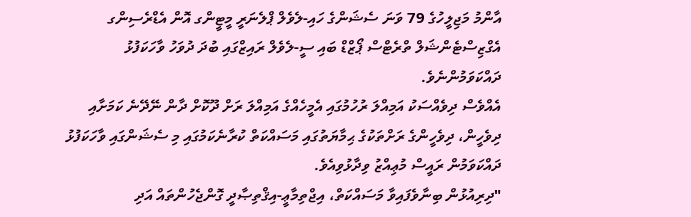އާންމު މަޖިލީހުގެ 79 ވަނަ ސެޝަންގެ ހައި-ލެވެލް ޕްލެނަރީ މީޓީންގ އޮން އެޑްރެސިންގ އެގްޒިސްޓެންޝަލް ތްރެޓްސް ޕޯޒްޑް ބައި ސީ-ލެވެލް ރައިޒްގައި ބުދަ ދުވަހު ވާހަކަފުޅު ދައްކަވަމުންނެވެ.
އެއްވެސް ދިވެއްސަކު އަމިއްލަ ރުހުމުގައި އެމީހެއްގެ އަމިއްލަ ރަށް ދޫކޮށް ދާން ނޭދޭނެ ކަމަށާއި ދިވެހީން، ދިވެހީންގެ ރަށްތަކުގެ ޙިމާޔަތުގައި މަސައްކަތް ކުރާނެކަމުގައި މި ސެޝަންގައި ވާހަކަފުޅު ދައްކަވަމުން ރައީސް މުޢިއްޒު ވިދާޅުވިއެވެ.
"ދިރިއުޅުން ބިނާވެފައިވާ މަސައްކަތް، އިޖްތިމާޢީ-އިޤްތިޞާދީ ގޮންޖެހުންތައް އަދި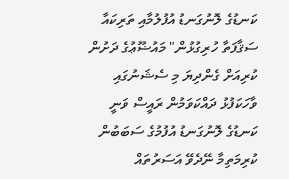ކަނޑުގެ ލޮނުގަނޑު އުފުލުމާއި ތަރިކައާ ސަޤާފަތާ ހުރިގުޅުން" މައުޟޫޢުގެ ދަށުން ކުރިއަށް ގެންދިޔަ މި ސެޝަނުގައި ވާހަކަފުޅު ދައްކަވަމުން ރައީސް ވަނީ ކަނޑުގެ ލޮނުގަނޑު އުފުމުގެ ސަބަބުން ކުރިމަތިމާ ނޭދެވޭ އަސަރުތައް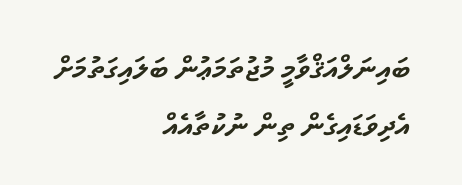ބައިނަލްއަޤްވާމީ މުޖުތަމަޢުން ބަލައިގަތުމަށް އެދިވަޑައިގެން ތިން ނުކުތާއެއް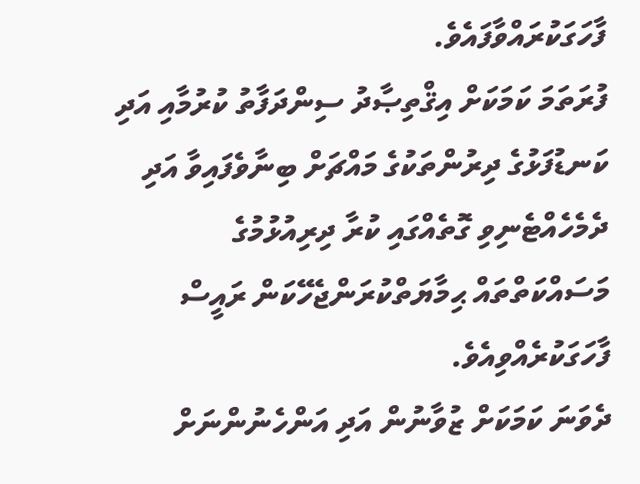ފާހަގަކުރައްވާފައެވެ.
ފުރަތަމަ ކަމަކަށް އިޤްތިޞާދު ސިންދަފާތު ކުރުމާއި އަދި ކަނޑުފަޅުގެ ދިރުންތަކުގެ މައްޗަށް ބިނާވެފައިވާ އަދި ދެމެހެއްޓެނިވި ގޮތެއްގައި ކުރާ ދިރިއުޅުމުގެ މަސައްކަތްތައް ޙިމާޔަތްކުރަންޖެހޭކަން ރައީސް ފާހަގަކުރެއްވިއެވެ.
ދެވަނަ ކަމަކަށް ޒުވާނުން އަދި އަންހެނުންނަށް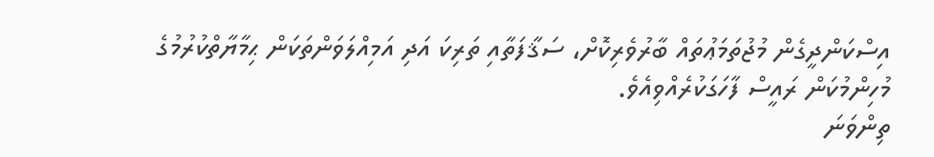އިސްކަންދީގެން މުޖުތަމަޢުތައް ބާރުވެރިކޮށް، ސަޤާފަތާއި ތަރިކަ އަދި އަމިއްލަވަންތަކަން ޙިމާޔާތްކުރުމުގެ މުހިންމުކަން ރައީސް ފާހަގަކުރެއްވިއެވެ.
ތިންވަނަ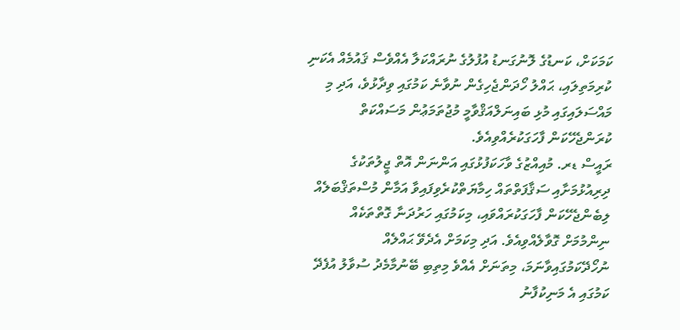ކަމަކަށް، ކަނޑުގެ ލޮނުގަނޑު އުފުލުގެ ނުރައްކަލާ އެއްވެސް ޤައުމެއް އެކަނި ކުރިމަތިލައި، ޙައްލު ހޯދަންޖެހިގެން ނުވާނެ ކަމުގައި ވިދާޅުވެ، އަދި މި މައްސަލައިގައި މުޅި ބައިނަލްއަޤްވާމީ މުޖުތަމަޢުން މަސައްކަތް ކުރަންޖެހޭކަން ފާހަގަކުރެއްވިއެވެ.
ރައީސް ޑރ. މުއިއްޒުގެ ވާހަކަފުޅުގައި އަންނަން އޮތް ޖީލުތަކުގެ ދިރިއުޅުމަށާއި ސަޤާފަތްތައް ހިމާޔަތްކުރެވިފައިވާ އަމާން މުސްތަޤްބަލެއް ލިބެންޖެހޭކަން ފާހަގަކުރައްވައި، މިކަމުގައި ހަރުދަނާ ގޮތްތަކެއް ނިންމުމަށް ގޮވާލެއްވިއެވެ. އަދި މިކަމަށް އެދެވޭ ޙައްލެއް ނުހޯދޭކަމުގައިވާނަމަ، މިތަނަށް އެއްވެ މިތިބި ބޭނުމާމެދު ސުވާލު އުފެދޭ ކަމުގައި އެ މަނިކުފާނު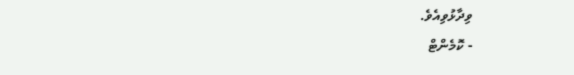ވިދާޅުވިއެވެ.
- ކޮމެންޓް